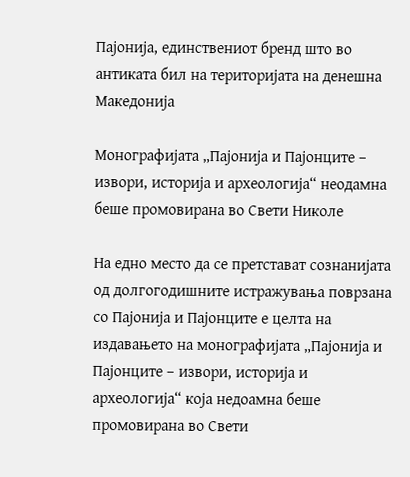Пајонија, единствениот бренд што во антиката бил на територијата на денешна Македонија

Монографијата „Пајонија и Пајонците – извори, историја и археологија“ неодамна беше промовирана во Свети Николе

На едно место да се претстават сознанијата од долгогодишните истражувања поврзана со Пајонија и Пајонците е целта на издавањето на монографијата „Пајонија и Пајонците – извори, историја и археологија“ која недоамна беше промовирана во Свети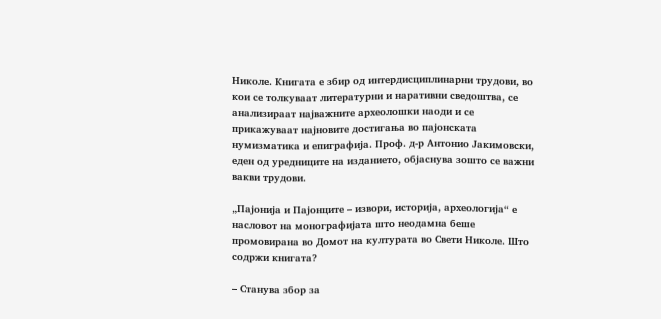Николе. Книгата е збир од интердисциплинарни трудови, во кои се толкуваат литературни и наративни сведоштва, се анализираат најважните археолошки наоди и се прикажуваат најновите достигања во пајонската нумизматика и епиграфија. Проф. д-р Антонио Јакимовски, еден од уредниците на изданието, објаснува зошто се важни вакви трудови.

„Пајонија и Пајонците – извори, историја, археологија“ е насловот на монографијата што неодамна беше промовирана во Домот на културата во Свети Николе. Што содржи книгата?

– Станува збор за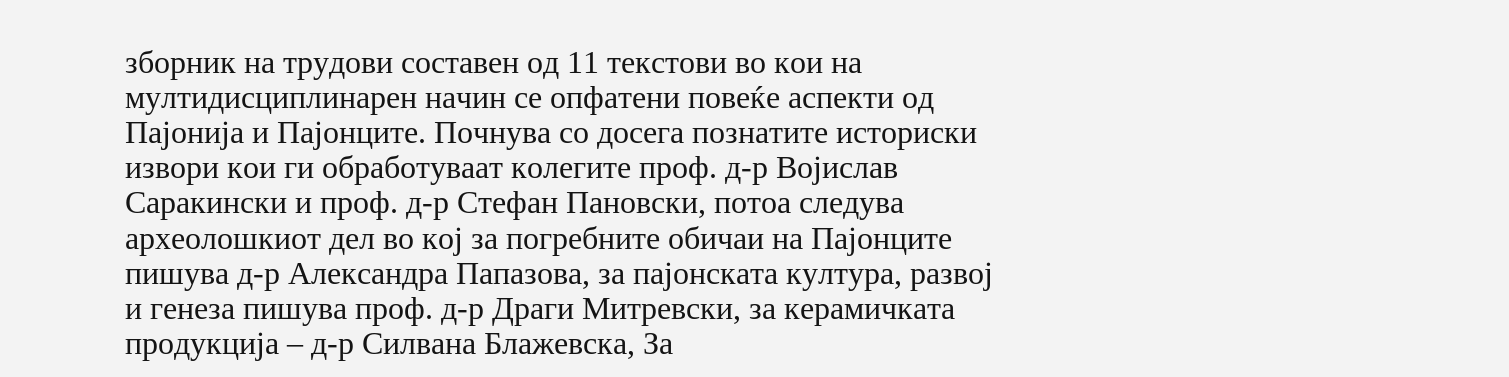зборник на трудови составен од 11 текстови во кои на мултидисциплинарен начин се опфатени повеќе аспекти од Пајонија и Пајонците. Почнува со досега познатите историски извори кои ги обработуваат колегите проф. д-р Војислав Саракински и проф. д-р Стефан Пановски, потоа следува археолошкиот дел во кој за погребните обичаи на Пајонците пишува д-р Александра Папазова, за пајонската култура, развој и генеза пишува проф. д-р Драги Митревски, за керамичката продукција – д-р Силвана Блажевска, За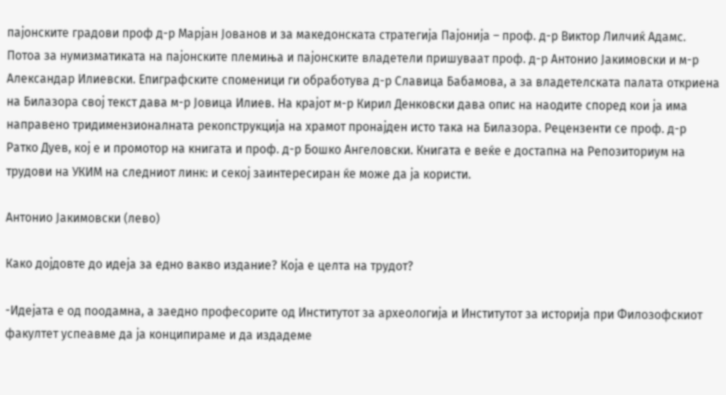пајонските градови проф д-р Марјан Јованов и за македонската стратегија Пајонија – проф. д-р Виктор Лилчиќ Адамс. Потоа за нумизматиката на пајонските племиња и пајонските владетели пришуваат проф. д-р Антонио Јакимовски и м-р Александар Илиевски. Епиграфските споменици ги обработува д-р Славица Бабамова, а за владетелската палата откриена на Билазора свој текст дава м-р Јовица Илиев. На крајот м-р Кирил Денковски дава опис на наодите според кои ја има направено тридимензионалната рекоnструкција на храмот пронајден исто така на Билазора. Рецензенти се проф. д-р Ратко Дуев, кој е и промотор на книгата и проф. д-р Бошко Ангеловски. Книгата е веќе е достапна на Репозиториум на трудови на УКИМ на следниот линк: и секој заинтересиран ќе може да ја користи.

Антонио Јакимовски (лево)

Како дојдовте до идеја за едно вакво издание? Која е целта на трудот?

-Идејата е од поодамна, а заедно професорите од Институтот за археологија и Институтот за историја при Филозофскиот факултет успеавме да ја конципираме и да издадеме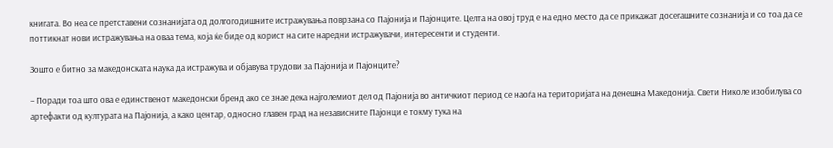книгата. Во неа се претставени сознанијата од долгогодишните истражувања поврзана со Пајонија и Пајонците. Целта на овој труд е на едно место да се прикажат досегашните сознанија и со тоа да се поттикнат нови истражувања на оваа тема, која ќе биде од корист на сите наредни истражувачи, интересенти и студенти.

Зошто е битно за македонската наука да истражува и објавува трудови за Пајонија и Пајонците?

– Поради тоа што ова е единственот македонски бренд ако се знае дека најголемиот дел од Пајонија во античкиот период се наоѓа на територијата на денешна Македонија. Свети Николе изобилува со артефакти од културата на Пајонија, а како центар, односно главен град на независните Пајонци е токму тука на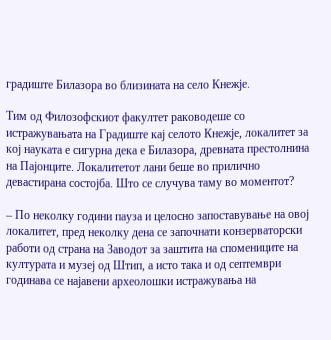градиште Билазора во близината на село Кнежје.

Тим од Филозофскиот факултет раководеше со истражувањата на Градиште кај селото Кнежје, локалитет за кој науката е сигурна дека е Билазора, древната престолнина на Пајонците. Локалитетот лани беше во прилично девастирана состојба. Што се случува таму во моментот?

– По неколку години пауза и целосно запоставување на овој локалитет, пред неколку дена се започнати конзерваторски работи од страна на Заводот за заштита на спомениците на културата и музеј од Штип, а исто така и од септември годинава се најавени археолошки истражувања на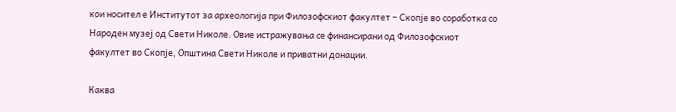кои носител е Институтот за археологија при Филозофскиот факултет – Скопје во соработка со Народен музеј од Свети Николе. Овие истражувања се финансирани од Филозофскиот факултет во Скопје, Општина Свети Николе и приватни донации.

Каква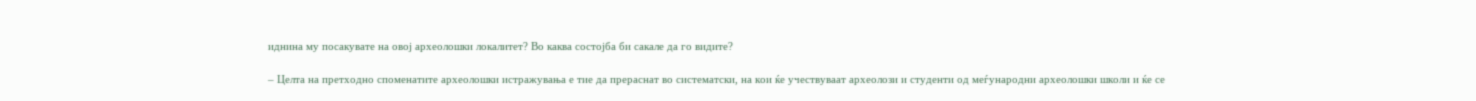иднина му посакувате на овој археолошки локалитет? Во каква состојба би сакале да го видите?

– Целта на претходно споменатите археолошки истражувања е тие да прераснат во систематски, на кои ќе учествуваат археолози и студенти од меѓународни археолошки школи и ќе се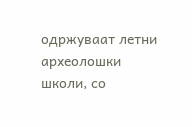одржуваат летни археолошки школи, со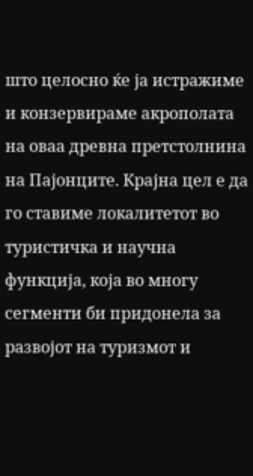што целосно ќе ја истражиме и конзервираме акрополата на оваа древна претстолнина на Пајонците. Крајна цел е да го ставиме локалитетот во туристичка и научна функција, која во многу сегменти би придонела за развојот на туризмот и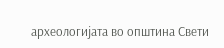археологијата во општина Свети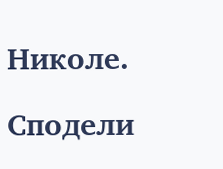Николе.

Сподели